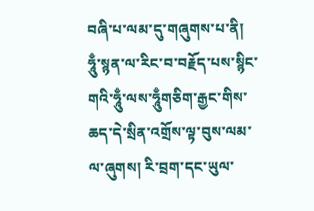བཞི་པ་ལམ་དུ་གཞུགས་པ་ནི། ཧཱུྃ་སྙན་ལ་རིང་བ་བརྗོད་པས་སྙིང་གའི་ཧཱུྃ་ལས་ཧཱུྃགཅིག་རྒྱང་གིས་ཆད་དེ་སྲིན་འགྲོས་ལྟ་བུས་ལམ་ལ་ཞུགས། རི་བྲག་དང་ཡུལ་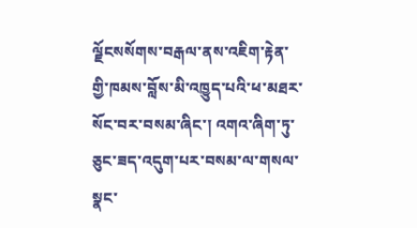ལྗོངསསོགས་བརྒལ་ནས་འཇིག་རྟེན་གྱི་ཁམས་བློས་མི་འཁྱུད་པའི་ཕ་མཐར་སོང་བར་བསམ་ཞིང་། འགའ་ཞིག་ཏུ་ཅུང་ཟད་འདུག་པར་བསམ་ལ་གསལ་སྣང་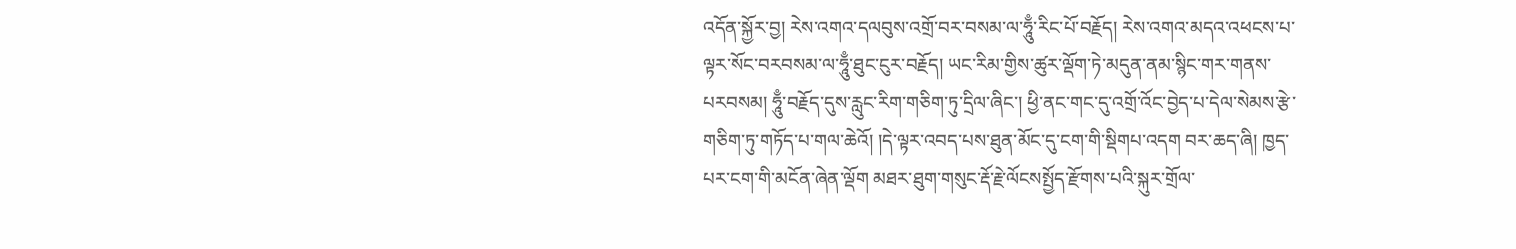འདོན་སྐྱོར་བྱ། རེས་འགའ་དལབུས་འགྲོ་བར་བསམ་ལ་ཧཱུྃ་རིང་པོ་བརྗོད། རེས་འགའ་མདའ་འཕངས་པ་ལྟར་སོང་བརབསམ་ལ་ཧཱུྃ་ཐུང་ངུར་བརྗོད། ཡང་རིམ་གྱིས་ཚུར་ལྡོག་ཏེ་མདུན་ནམ་སྙིང་གར་གནས་པརབསམ། ཧཱུྃ་བརྗོད་དུས་རླུང་རིག་གཅིག་ཏུ་དྲིལ་ཞིང་། ཕྱི་ནང་གང་དུ་འགྲོ་འོང་བྱེད་པ་དེལ་སེམས་རྩེ་གཅིག་ཏུ་གཏོད་པ་གལ་ཆེའོ། །དེ་ལྟར་འབད་པས་ཐུན་མོང་དུ་ངག་གི་སྡིགཔ་འདག བར་ཆད་ཞི། ཁྱད་པར་ངག་གི་མངོན་ཞེན་ལྡོག མཐར་ཐུག་གསུང་རྡོ་རྗེ་ལོངསསྤྱོད་རྫོགས་པའི་སྐུར་གྲོལ་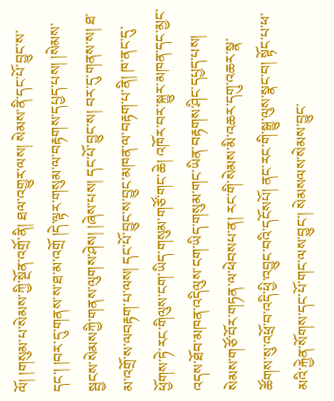ལོ། །གསུམ་པ་སེམས་ཀྱི་སྔོན་འགྲོ་ནི། ཐལ་འགྱུར་ལས། སེམས་ནི་དང་པོ་བྱུང་ས་དང་། །བར་དུ་གནས་ས་ཐ་མ་འགྲོ །དེ་ལྟར་གསུམ་ལ་བརྟགས་དཔྱད་པས། །སེམས་སྦྱངས་སེམསཀྱི་གནས་ལུགས་ཤེས། །ཞེས་པས། དང་པོ་བྱུང་ས། བར་དུ་གནས་ས། ཐ་མ་འགྲོ་ས་ལབརྟག་པ་ལས། དང་པོ་བྱུང་ས་བྱུང་མཁན་ལ་བརྟག་པ་ནི། ཁ་ནང་དུ་ཕྱོགས་ཏེ་རང་གིལུས་ངག་ཡིད་གསུམ་གཙོ་གང་ཆེ། འཁོར་བར་སྐྱུར་མཁན་དང་མྱང་འདས་ཐོབ་མཁན་འདིལུས་ངག་ཡིད་གསུམ་གང་ཡིན་བརྟགས་ཤིང་དཔྱད་པས། སེམས་གཙོ་བོར་གཏན་ལ་ཕེབསཔ་ན། རང་གི་སེམས་མི་འཆར་དགུ་འཆར་སྣ་ཚོགས་སུ་འཕྲོ་བ་འདི་ཕྱི་འབྱུང་བའི་དངོསཔོ། ནང་རང་གི་སྒྱུ་ལུས་སྣང་བ། སྟོང་པ་ཕ་མའི་རྐྱེན་སོགས་དང་པོ་གང་ལས་བྱུང་། སེམསལས་སེམས་བྱུང་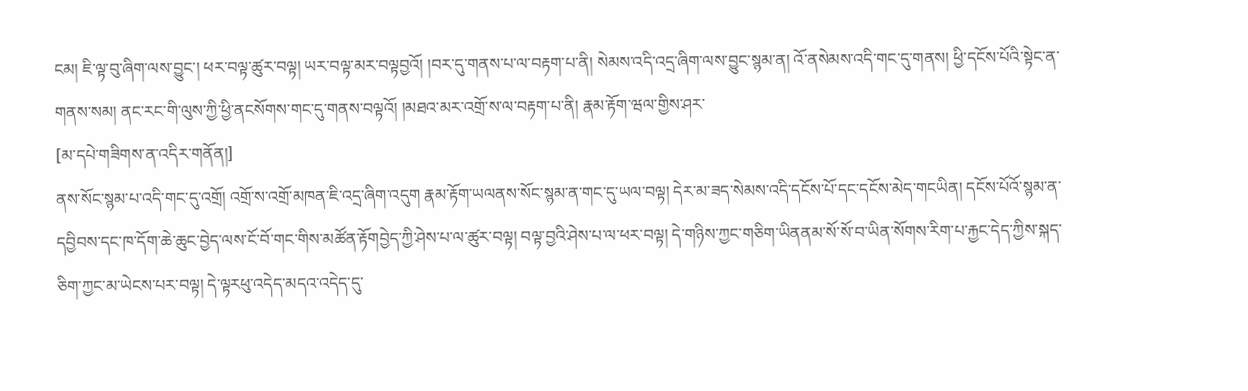ངམ། ཇི་ལྟ་བུ་ཞིག་ལས་བྱུང་། ཕར་བལྟ་ཚུར་བལྟ། ཡར་བལྟ་མར་བལྟབྱའོ། །བར་དུ་གནས་པ་ལ་བརྟག་པ་ནི། སེམས་འདི་འདྲ་ཞིག་ལས་བྱུང་སྙམ་ན། འོ་ནསེམས་འདི་གང་དུ་གནས། ཕྱི་དངོས་པོའི་སྟེང་ན་གནས་སམ། ནང་རང་གི་ལུས་ཀྱི་ཕྱི་ནངསོགས་གང་དུ་གནས་བལྟའོ། །མཐའ་མར་འགྲོ་ས་ལ་བརྟག་པ་ནི། རྣམ་རྟོག་ཝལ་གྱིས་ཤར་
[མ་དཔེ་གཟིགས་ན་འདིར་གནོན།]
ནས་སོང་སྙམ་པ་འདི་གང་དུ་འགྲོ། འགྲོ་ས་འགྲོ་མཁན་ཇི་འདྲ་ཞིག་འདུག རྣམ་རྟོག་ཡལནས་སོང་སྙམ་ན་གང་དུ་ཡལ་བལྟ། དེར་མ་ཟད་སེམས་འདི་དངོས་པོ་དང་དངོས་མེད་གངཡིན། དངོས་པོའོ་སྙམ་ན་དབྱིབས་དང་ཁ་དོག་ཆེ་ཆུང་བྱེད་ལས་ངོ་བོ་གང་གིས་མཚོན་རྟོགབྱེད་ཀྱི་ཤེས་པ་ལ་ཚུར་བལྟ། བལྟ་བྱའི་ཤེས་པ་ལ་ཕར་བལྟ། དེ་གཉིས་ཀྱང་གཅིག་ཡིནནམ་སོ་སོ་བ་ཡིན་སོགས་རིག་པ་རྐྱང་དེད་ཀྱིས་སྐད་ཅིག་ཀྱང་མ་ཡེངས་པར་བལྟ། དེ་ལྟརཕུ་འདེད་མདའ་འདེད་དུ་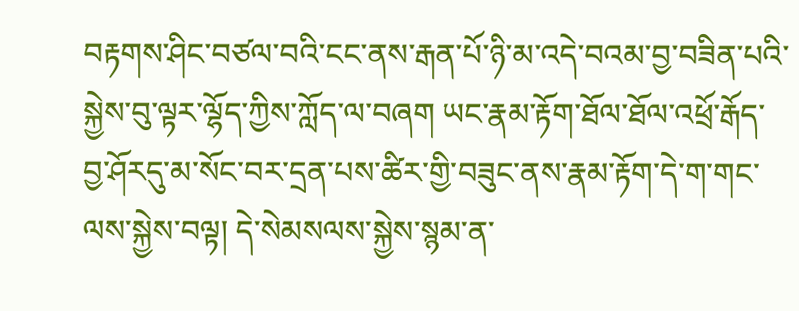བརྟགས་ཤིང་བཙལ་བའི་ངང་ནས་རྒན་པོ་ཉི་མ་འདེ་བའམ་བྱ་བཟིན་པའི་སྐྱེས་བུ་ལྟར་ལྷོད་ཀྱིས་ཀློད་ལ་བཞག ཡང་རྣམ་རྟོག་ཐོལ་ཐོལ་འཕྲོ་རྒོད་བྱ་ཤོརདུ་མ་སོང་བར་དྲན་པས་ཚིར་གྱི་བཟུང་ནས་རྣམ་རྟོག་དེ་ག་གང་ལས་སྐྱེས་བལྟ། དེ་སེམསལས་སྐྱེས་སྙམ་ན་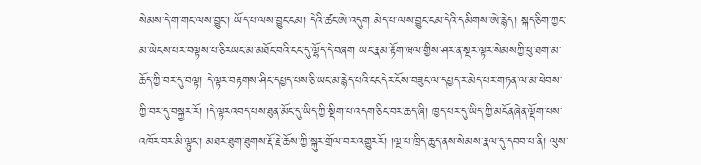སེམས་དེ་ག་གང་ལས་བྱུང་། ཡོད་པ་ལས་བྱུང་ངམ། དེའི་ཚང་ཨེ་འདུག མེད་པ་ལས་བྱུང་ངམ་དེའི་དམིགས་ཨེ་རྙེད། སྐད་ཅིག་ཀྱང་མ་ཡེངས་པར་བལྟས་པ་ཅིརཡང་མ་མཐོང་བའི་ངང་དུ་ལྷོད་དེ་བཞག ཡང་རྣམ་རྟོག་ཝལ་གྱིས་ཤར་ན་སྔར་ལྟར་སེམསཀྱི་ཕུ་ཐག་མ་ཆོད་ཀྱི་བར་དུ་བལྟ། དེ་ལྟར་བརྟགས་ཤིང་དཔྱད་པས་ཅི་ཡང་མ་རྙེད་པའི་ངངདེར་ངོས་བཟུང་ལ་དཔྱད་ར་མེད་པར་གཏན་ལ་མ་ཕེབས་ཀྱི་བར་དུ་བསྐྱར་རོ། །དེ་ལྟརའབད་པས་ཐུན་མོང་དུ་ཡིད་ཀྱི་སྡིག་པ་འདག་ཅིང་བར་ཆད་ཞི། ཁྱད་པར་དུ་ཡིད་ཀྱི་མངོནཞེན་ལྡོག་པས་འཁོར་བར་མི་ལྟུང་། མཐར་ཐུག་ཐུགས་རྡོ་རྗེ་ཆོས་ཀྱི་སྐུར་གྲོལ་བར་འགྱུརརོ། །ལྔ་པ་ཁྲིད་ཆུད་ནས་སེམས་རྣལ་དུ་དབབ་པ་ནི། ལུས་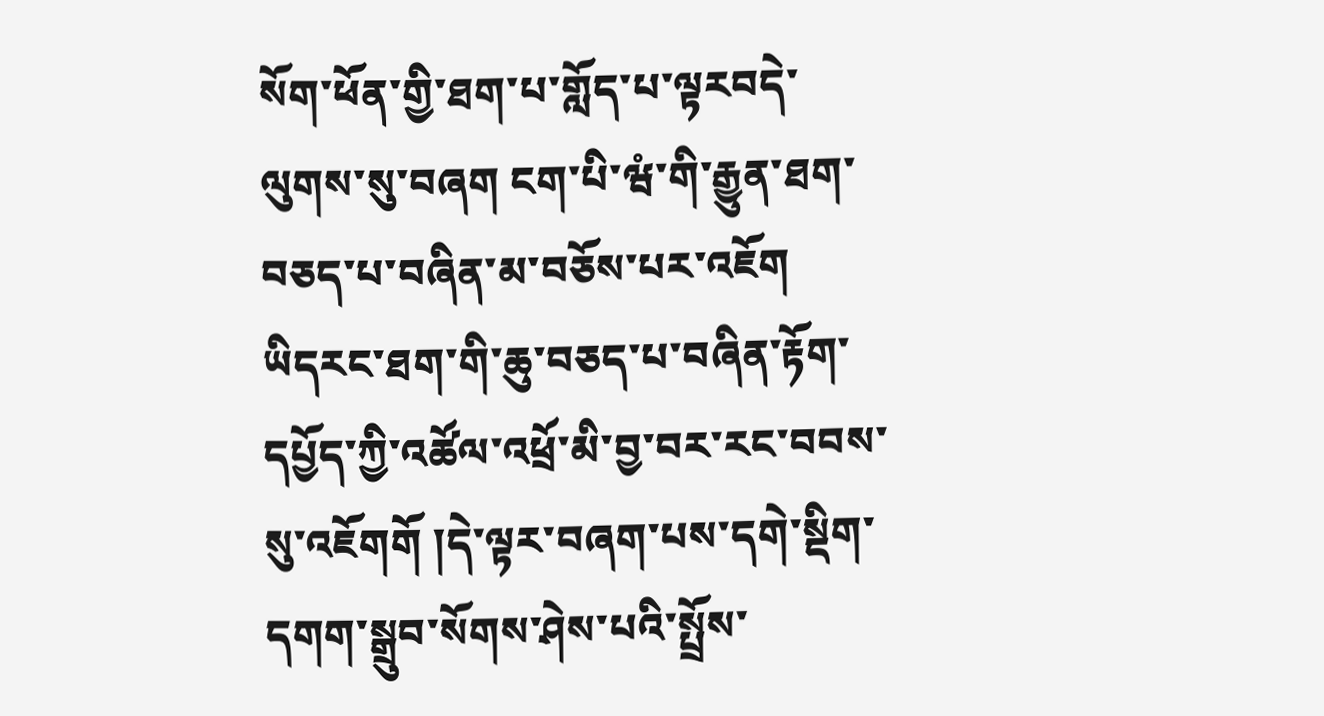སོག་ཕོན་གྱི་ཐག་པ་གློད་པ་ལྟརབདེ་ལུགས་སུ་བཞག ངག་པི་ཝཾ་གི་རྒྱུན་ཐག་བཅད་པ་བཞིན་མ་བཅོས་པར་འཇོག ཡིདརང་ཐག་གི་ཆུ་བཅད་པ་བཞིན་རྟོག་དཔྱོད་ཀྱི་འཚོལ་འཕྲོ་མི་བྱ་བར་རང་བབས་སུ་འཇོགགོ །དེ་ལྟར་བཞག་པས་དགེ་སྡིག་དགག་སྒྲུབ་སོགས་ཤེས་པའི་སྤྲོས་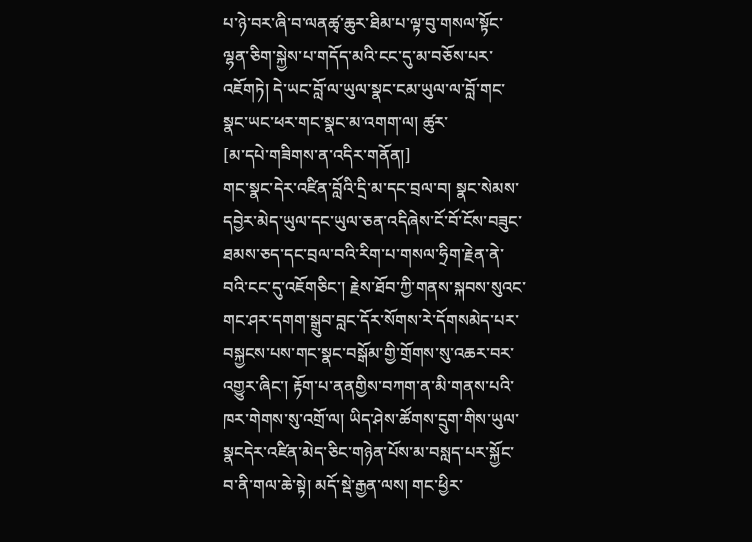པ་ཉེ་བར་ཞི་བ་ལནཚྭ་ཆུར་ཐིམ་པ་ལྟ་བུ་གསལ་སྟོང་ལྷན་ཅིག་སྐྱེས་པ་གདོད་མའི་ངང་དུ་མ་བཅོས་པར་འཇོགཏེ། དེ་ཡང་བློ་ལ་ཡུལ་སྣང་ངམ་ཡུལ་ལ་བློ་གང་སྣང་ཡང་ཕར་གང་སྣང་མ་འགག་ལ། ཚུར་
[མ་དཔེ་གཟིགས་ན་འདིར་གནོན།]
གང་སྣང་དེར་འཛིན་བློའི་དྲི་མ་དང་བྲལ་བ། སྣང་སེམས་དབྱེར་མེད་ཡུལ་དང་ཡུལ་ཅན་འདིཞེས་ངོ་བོ་ངོས་བཟུང་ཐམས་ཅད་དང་བྲལ་བའི་རིག་པ་གསལ་ཧྲིག་རྗེན་ནེ་བའི་ངང་དུ་འཇོགཅིང་། རྗེས་ཐོབ་ཀྱི་གནས་སྐབས་སུའང་གང་ཤར་དགག་སྒྲུབ་བླང་དོར་སོགས་རེ་དོགསམེད་པར་བསྐྱངས་པས་གང་སྣང་བསྒོམ་གྱི་གྲོགས་སུ་འཆར་བར་འགྱུར་ཞིང་། རྟོག་པ་ནནགྱིས་བཀག་ན་མི་གནས་པའི་ཁར་གེགས་སུ་འགྲོ་ལ། ཡིད་ཤེས་ཚོགས་དྲུག་གིས་ཡུལ་སྣངདེར་འཛིན་མེད་ཅིང་གཉེན་པོས་མ་བསླད་པར་སྐྱོང་བ་ནི་གལ་ཆེ་སྟེ། མདོ་སྡེ་རྒྱན་ལས། གང་ཕྱིར་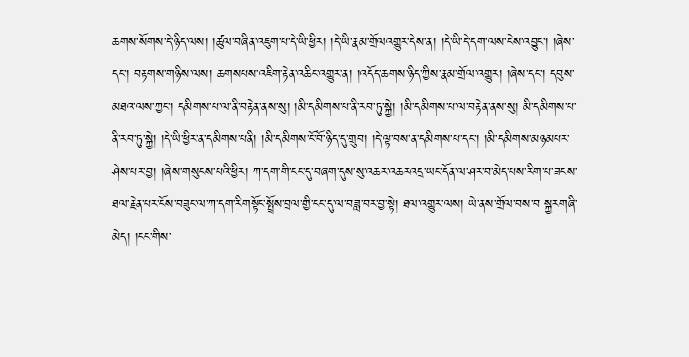ཆགས་སོགས་དེ་ཉིད་ལས། །ཚུལ་བཞིན་འཇུག་པ་དེ་ཡི་ཕྱིར། །དེ་ཡི་རྣམ་གྲོལའགྱུར་དེས་ན། །དེ་ཡི་དེ་དག་ལས་ངེས་འབྱུང་། །ཞེས་དང་། བརྟགས་གཉིས་ལས། ཆགསཔས་འཇིག་རྟེན་འཆིང་འགྱུར་ན། །འདོད་ཆགས་ཉིད་ཀྱིས་རྣམ་གྲོལ་འགྱུར། །ཞེས་དང་། དབུས་མཐའ་ལས་ཀྱང་། དམིགས་པ་ལ་ནི་བརྟེན་ནས་སུ། །མི་དམིགས་པ་ནི་རབ་ཏུ་སྐྱེ། །མི་དམིགས་པ་ལ་བརྟེན་ནས་སུ། མི་དམིགས་པ་ནི་རབ་ཏུ་སྐྱེ། །དེ་ཡི་ཕྱིར་ན་དམིགས་པནི། །མི་དམིགས་ངོ་བོ་ཉིད་དུ་གྲུབ། །དེ་ལྟ་བས་ན་དམིགས་པ་དང་། །མི་དམིགས་མཉམཔར་ཤེས་པར་བྱ། །ཞེས་གསུངས་པའི་ཕྱིར། ཀ་དག་གི་ངང་དུ་བཞག་དུས་སུ་འཆར་འཆརའདྲ་ཡང་དོན་ལ་ཤར་བ་མེད་པས་རིག་པ་ཟངས་ཐལ་རྗེན་པར་ངོས་བཟུང་ལ་ཀ་དག་རིགསྟོང་སྤྲོས་བྲལ་གྱི་ངང་དུ་ལ་བཟླ་བར་བྱ་སྟེ། ཐལ་འགྱུར་ལས། ཡེ་ནས་གྲོལ་བས་བ སྐྱརགཞི་མེད། །ངང་གིས་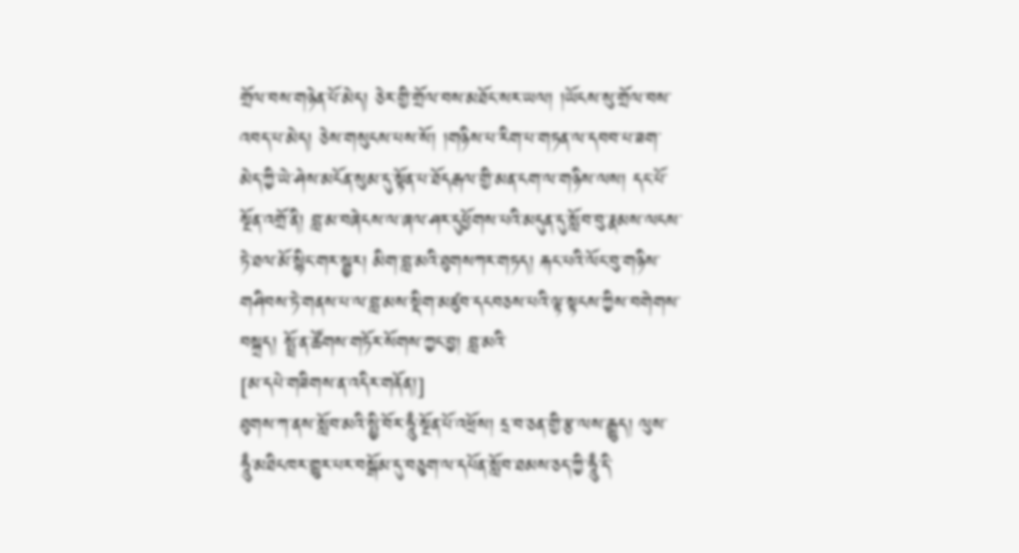གྲོལ་བས་གཉེན་པོ་མེད། ཅེར་གྱི་གྲོལ་བས་མཐོང་སར་ཡལ། །ཡོངས་སུ་གྲོལ་བས་འབད་པ་མེད། ཅེས་གསུངས་པས་སོ། །གཉིས་པ་རིག་པ་གཏན་ལ་དབབ་པ་ཟག་མེད་ཀྱི་ཡེ་ཤེས་མངོན་སུམ་དུ་སྟོན་པ་ཐོདརྒལ་གྱི་མན་ངག་ལ་གཉིས་ལས། དང་པོ་སྔོན་འགྲོ་ནི། བླ་མ་བཞེངས་ལ་ཞལ་ཤར་དུཕྱོགས་པའི་མདུན་དུ་སློབ་བུ་རྣམས་ལངས་ཏེ་ཐལ་མོ་སྙིང་གར་སྦྱར། མིག་བླ་མའི་ཐུགསཀར་གཏད། རྐང་པའི་ལོང་བུ་གཉིས་གཤིབས་ཏེ་གནས་པ་ལ་བླ་མས་སྡིག་མཛུབ་དངབཅས་པའི་ལྟ་སྟངས་ཀྱིས་བགེགས་བསྐྲད། སྤྲོ་ན་ཚོགས་གཏོར་སོགས་ཀྱང་བྱ། བླ་མའི་
[མ་དཔེ་གཟིགས་ན་འདིར་གནོན།]
ཐུགས་ཀ་ནས་སློབ་མའི་སྤྱི་བོར་ཧཱུྃ་སྔོན་པོ་འཕྲོས། དྲ་བ་ཅན་གྱི་རྩ་ལས་རྒྱུད། ལུས་ཧཱུྃ་མཐིངཁར་གྱུར་པར་བསྒོམ་དུ་བཅུག་ལ་དཔོན་སློབ་ཐམས་ཅད་ཀྱི་ཧཱུྃ་དི་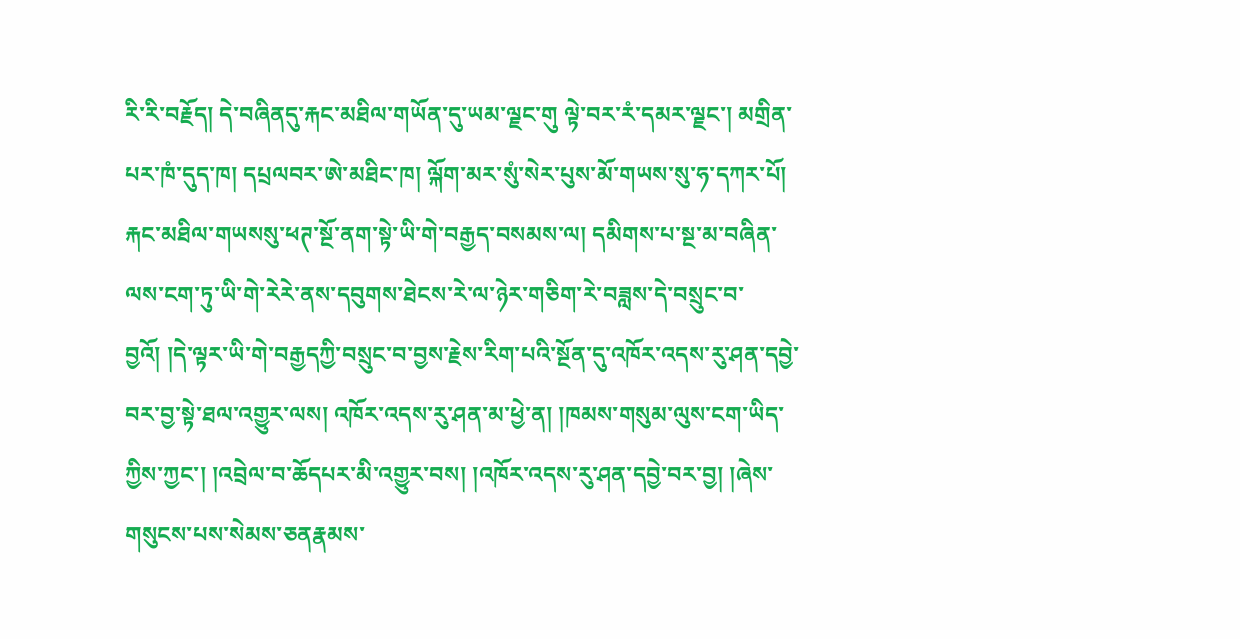རི་རི་བརྗོད། དེ་བཞིནདུ་རྐང་མཐིལ་གཡོན་དུ་ཡམ་ལྗང་གུ ལྟེ་བར་རཾ་དམར་ལྗང་། མགྲིན་པར་ཁཾ་དུད་ཁ། དཔྲལབར་ཨེ་མཐིང་ཁ། ལྐོག་མར་སུཾ་སེར་པུས་མོ་གཡས་སུ་ཧ་དཀར་པོ། རྐང་མཐིལ་གཡསསུ་ཕཊ་སྔོ་ནག་སྟེ་ཡི་གེ་བརྒྱད་བསམས་ལ། དམིགས་པ་སྔ་མ་བཞིན་ལས་ངག་ཏུ་ཡི་གེ་རེརེ་ནས་དབུགས་ཐེངས་རེ་ལ་ཉེར་གཅིག་རེ་བཟླས་དེ་བསྲུང་བ་བྱའོ། །དེ་ལྟར་ཡི་གེ་བརྒྱདཀྱི་བསྲུང་བ་བྱས་རྗེས་རིག་པའི་སྔོན་དུ་འཁོར་འདས་རུ་ཤན་དབྱེ་བར་བྱ་སྟེ་ཐལ་འགྱུར་ལས། འཁོར་འདས་རུ་ཤན་མ་ཕྱེ་ན། །ཁམས་གསུམ་ལུས་ངག་ཡིད་ཀྱིས་ཀྱང་། །འབྲེལ་བ་ཆོདཔར་མི་འགྱུར་བས། །འཁོར་འདས་རུ་ཤན་དབྱེ་བར་བྱ། །ཞེས་གསུངས་པས་སེམས་ཅནརྣམས་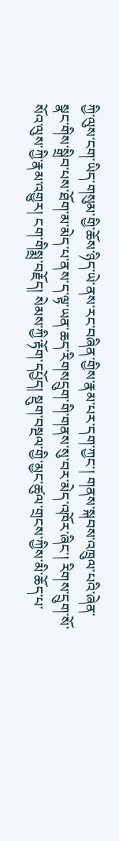ཀྱི་ལུས་ངག་ཡིད་གསུམ་གྱི་ཆོས་ཉིད་ཡེ་ནས་རང་བཞིན་གྱིས་རྣམ་པར་དག་ཀྱང་། གནས་སྐབས་འཁྲུལ་པའི་ཞེན་སྣང་གིས་སྒྲིབ་པས་ཐོག་མ་མེད་པ་ནས་ད་ལྟ་ཡན་ཆད་རིགསདྲུག་གི་གནས་སུ་བར་མེད་འཁོར་ཞིང་། རིགས་དྲུག་སོ་སོའ་ལུས་ཀྱི་རྣམ་འགྱུར། ངག་གིསྨྲ་བརྗོད། སེམས་ཀྱི་རྟོག་དཔྱོད། སྡུག་བསྔལ་གྱི་མྱང་ཚུལ་གྲངས་ཀྱིས་མི་ཆོད་པ་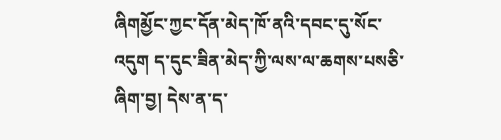ཞིགམྱོང་ཀྱང་དོན་མེད་ཁོ་ནའི་དབང་དུ་སོང་འདུག ད་དུང་ཟིན་མེད་ཀྱི་ལས་ལ་ཆགས་པསཅི་ཞིག་བྱ། དེས་ན་ད་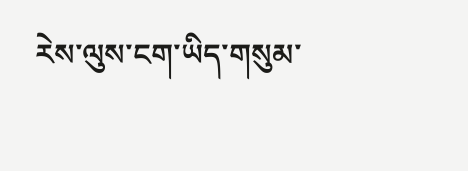རེས་ལུས་ངག་ཡིད་གསུམ་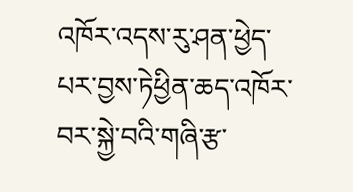འཁོར་འདས་རུ་ཤན་ཕྱེད་པར་བྱས་ཏེཕྱིན་ཆད་འཁོར་བར་སྐྱེ་བའི་གཞི་རྩ་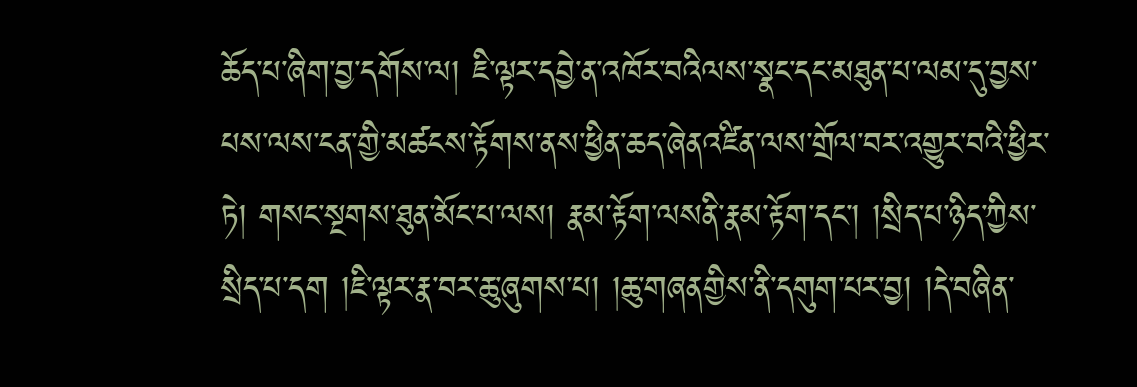ཆོད་པ་ཞིག་བྱ་དགོས་ལ། ཇི་ལྟར་དབྱེ་ན་འཁོར་བའིལས་སྣང་དང་མཐུན་པ་ལམ་དུ་བྱས་པས་ལས་ངན་གྱི་མཚངས་རྟོགས་ནས་ཕྱིན་ཆད་ཞེནའཛིན་ལས་གྲོལ་བར་འགྱུར་བའི་ཕྱིར་ཏེ། གསང་སྔགས་ཐུན་མོང་པ་ལས། རྣམ་རྟོག་ལསནི་རྣམ་རྟོག་དང་། །སྲིད་པ་ཉིད་ཀྱིས་སྲིད་པ་དག །ཇི་ལྟར་རྣ་བར་ཆུ་ཞུགས་པ། །ཆུ་གཞནགྱིས་ནི་དགུག་པར་བྱ། །དེ་བཞིན་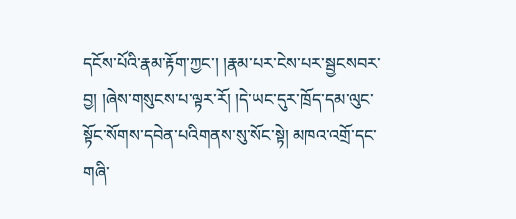དངོས་པོའི་རྣམ་རྟོག་ཀྱང་། །རྣམ་པར་ངེས་པར་སྦྱངསབར་བྱ། །ཞེས་གསུངས་པ་ལྟར་རོ། །དེ་ཡང་དུར་ཁྲོད་དམ་ལུང་སྟོང་སོགས་དབེན་པའིགནས་སུ་སོང་སྟེ། མཁའ་འགྲོ་དང་གཞི་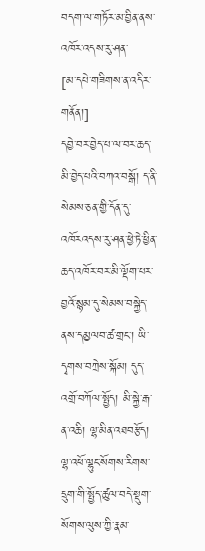བདག་ལ་གཏོར་མ་བྱིན་ནས་འཁོར་འདས་རུ་ཤན་
[མ་དཔེ་གཟིགས་ན་འདིར་གནོན།]
དབྱེ་བར་བྱེད་པ་ལ་བར་ཆད་མི་བྱེད་པའི་བཀའ་བསྒོ། ད་ནི་སེམས་ཅན་གྱི་དོན་དུ་འཁོརའདས་རུ་ཤན་ཕྱེ་ཏེ་ཕྱིན་ཆད་འཁོར་བར་མི་ལྡོག་པར་བྱའོ་སྙམ་དུ་སེམས་བསྐྱེད་ནས་དམྱལབ་ཚ་གྲང་། ཡི་དྭགས་བཀྲེས་སྐོམ། དུད་འགྲོ་བཀོལ་སྤྱོད། མི་སྐྱེ་རྒ་ན་འཆི། ལྷ་མིན་འཐབརྩོད། ལྷ་འཕོ་ལྷུང་སོགས་རིགས་དྲུག་གི་སྤྱོད་ཚུལ་བདེ་སྡུག་སོགས་ལུས་ཀྱི་རྣམ་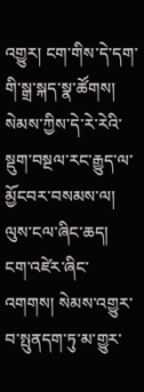འགྱུར། ངག་གིས་དེ་དག་གི་སྒྲ་སྐད་སྣ་ཚོགས། སེམས་ཀྱིས་དེ་རེ་རེའི་སྡུག་བསྔལ་རང་རྒྱུད་ལ་མྱོངབར་བསམས་ལ། ལུས་ངལ་ཞིང་ཆད། ངག་འཛེར་ཞིང་འགགས། སེམས་འགྱུར་བ་སྤུནདག་ཏུ་མ་གྱུར་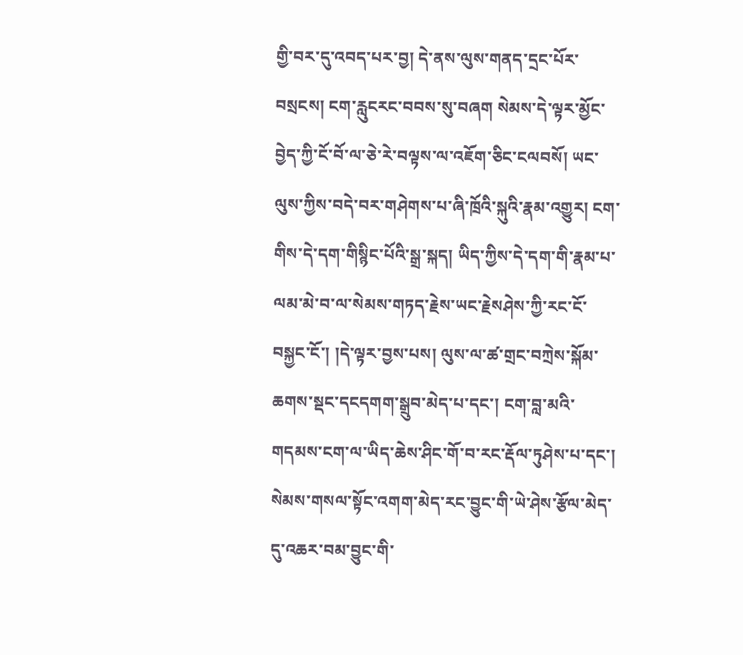གྱི་བར་དུ་འབད་པར་བྱ། དེ་ནས་ལུས་གནད་དྲང་པོར་བསྲངས། ངག་རླུངརང་བབས་སུ་བཞག སེམས་དེ་ལྟར་མྱོང་བྱེད་ཀྱི་ངོ་བོ་ལ་ཅེ་རེ་བལྟས་ལ་འཇོག་ཅིང་ངལབསོ། ཡང་ལུས་ཀྱིས་བདེ་བར་གཤེགས་པ་ཞི་ཁྲོའི་སྐུའི་རྣམ་འགྱུར། ངག་གིས་དེ་དག་གིསྙིང་པོའི་སྒྲ་སྐད། ཡིད་ཀྱིས་དེ་དག་གི་རྣམ་པ་ལམ་མེ་བ་ལ་སེམས་གཏད་རྗེས་ཡང་རྗེསཤེས་ཀྱི་རང་ངོ་བསྐྱང་ངོ་། །དེ་ལྟར་བྱས་པས། ལུས་ལ་ཚ་གྲང་བཀྲེས་སྐོམ་ཆགས་སྡང་དངདགག་སྒྲུབ་མེད་པ་དང་། ངག་བླ་མའི་གདམས་ངག་ལ་ཡིད་ཆེས་ཤིང་གོ་བ་རང་རྡོལ་ཏུཤེས་པ་དང་། སེམས་གསལ་སྟོང་འགག་མེད་རང་བྱུང་གི་ཡེ་ཤེས་རྩོལ་མེད་དུ་འཆར་བམ་བྱུང་གི་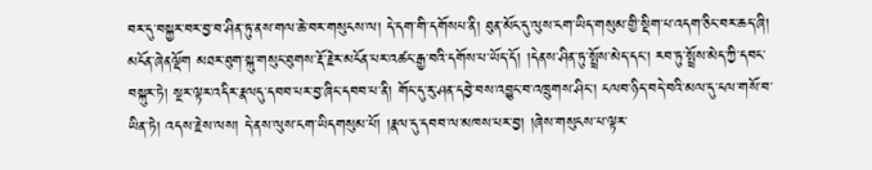བར་དུ་བསྐྱར་བར་བྱ་བ་ཤིན་ཏུ་ནས་གལ་ཆེ་བར་གསུངས་ལ། དེ་དག་གི་དགོསཔ་ནི། ཐུན་མོང་དུ་ལུས་ངག་ཡིད་གསུམ་གྱི་སྡིག་པ་འདག་ཅིང་བར་ཆད་ཞི། མངོན་ཞེནལྡོག མཐར་ཐུག་སྐུ་གསུང་ཐུགས་རྡོ་རྗེར་མངོན་པར་འཚང་རྒྱ་བའི་དགོས་པ་ཡོད་དོ། །དེནས་ཤིན་ཏུ་སྤྲོས་མེད་དང་། རབ་ཏུ་སྤྲོས་མེད་ཀྱི་དབང་བསྐུར་ཏེ། སྔར་ལྟར་འདིར་རྣལདུ་དབབ་པར་བྱ་ཞིང་དབབ་པ་ནི། གོང་དུ་རུ་ཤན་དབྱེ་བས་འབྱུང་བ་འཁྲུགས་ཤིང་། ངལབ་ཉིད་བདེ་བའི་མལ་དུ་ངལ་གསོ་བ་ཡིན་ཏེ། འདས་རྗེས་ལས། དེ་ནས་ལུས་ངག་ཡིདགསུམ་པོ། །རྣལ་དུ་དབབ་ལ་མཁས་པར་བྱ། །ཞེས་གསུངས་པ་ལྟར་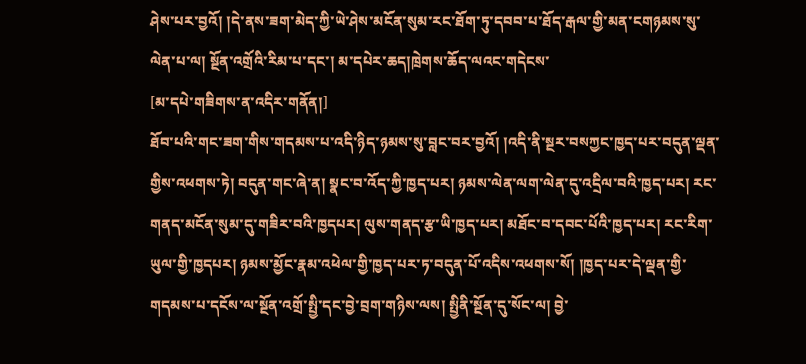ཤེས་པར་བྱའོ། །དེ་ནས་ཟག་མེད་ཀྱི་ཡེ་ཤེས་མངོན་སུམ་རང་ཐོག་ཏུ་དབབ་པ་ཐོད་རྒལ་གྱི་མན་ངགཉམས་སུ་ལེན་པ་ལ། སྔོན་འགྲོའི་རིམ་པ་དང་། མ་དཔེར་ཆད།ཁྲེགས་ཆོད་ལའང་གདེངས་
[མ་དཔེ་གཟིགས་ན་འདིར་གནོན།]
ཐོབ་པའི་གང་ཟག་གིས་གདམས་པ་འདི་ཉིད་ཉམས་སུ་བླང་བར་བྱའོ། །འདི་ནི་སྔར་བསཀྱང་ཁྱད་པར་བདུན་ལྡན་གྱིས་འཕགས་ཏེ། བདུན་གང་ཞེ་ན། སྣང་བ་འོད་ཀྱི་ཁྱད་པར། ཉམས་ལེན་ལག་ལེན་དུ་འདྲིལ་བའི་ཁྱད་པར། རང་གནད་མངོན་སུམ་དུ་གཟིར་བའི་ཁྱདཔར། ལུས་གནད་རྩ་ཡི་ཁྱད་པར། མཐོང་བ་དབང་པོའི་ཁྱད་པར། རང་རིག་ཡུལ་གྱི་ཁྱདཔར། ཉམས་མྱོང་རྣམ་འཕེལ་གྱི་ཁྱད་པར་ཏ་བདུན་པོ་འདིས་འཕགས་སོ། །ཁྱད་པར་དེ་ལྡན་གྱི་གདམས་པ་དངོས་ལ་སྔོན་འགྲོ་སྤྱི་དང་བྱེ་བྲག་གཉིས་ལས། སྤྱིནི་སྔོན་དུ་སོང་ལ། བྱེ་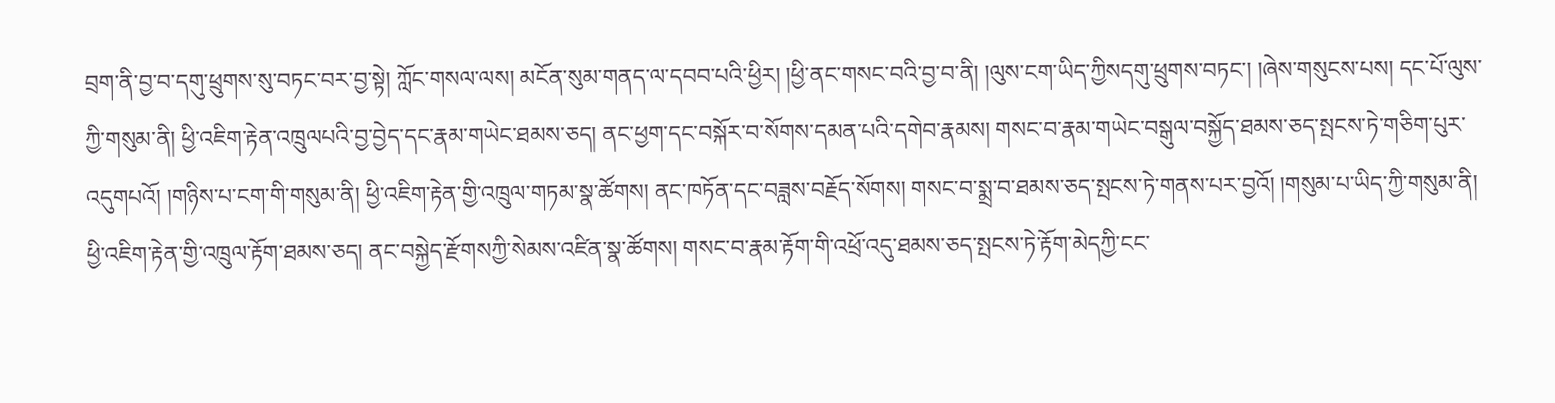བྲག་ནི་བྱ་བ་དགུ་ཕྲུགས་སུ་བཏང་བར་བྱ་སྟེ། ཀློང་གསལ་ལས། མངོན་སུམ་གནད་ལ་དབབ་པའི་ཕྱིར། །ཕྱི་ནང་གསང་བའི་བྱ་བ་ནི། །ལུས་ངག་ཡིད་ཀྱིསདགུ་ཕྲུགས་བཏང་། །ཞེས་གསུངས་པས། དང་པོ་ལུས་ཀྱི་གསུམ་ནི། ཕྱི་འཇིག་རྟེན་འཁྲུལཔའི་བྱ་བྱེད་དང་རྣམ་གཡེང་ཐམས་ཅད། ནང་ཕྱག་དང་བསྐོར་བ་སོགས་དམན་པའི་དགེབ་རྣམས། གསང་བ་རྣམ་གཡེང་བསྒུལ་བསྐྱོད་ཐམས་ཅད་སྤངས་ཏེ་གཅིག་པུར་འདུགཔའོ། །གཉིས་པ་ངག་གི་གསུམ་ནི། ཕྱི་འཇིག་རྟེན་གྱི་འཁྲུལ་གཏམ་སྣ་ཚོགས། ནང་ཁཏོན་དང་བཟླས་བརྗོད་སོགས། གསང་བ་སྨྲ་བ་ཐམས་ཅད་སྤངས་ཏེ་གནས་པར་བྱའོ། །གསུམ་པ་ཡིད་ཀྱི་གསུམ་ནི། ཕྱི་འཇིག་རྟེན་གྱི་འཁྲུལ་རྟོག་ཐམས་ཅད། ནང་བསྐྱེད་རྫོགསཀྱི་སེམས་འཛིན་སྣ་ཚོགས། གསང་བ་རྣམ་རྟོག་གི་འཕྲོ་འདུ་ཐམས་ཅད་སྤངས་ཏེ་རྟོག་མེདཀྱི་ངང་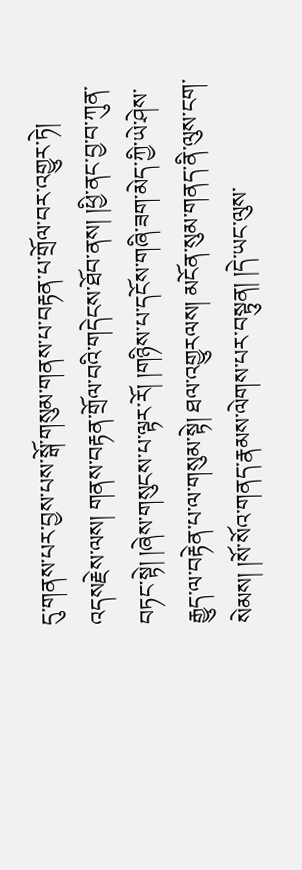དུ་གནས་པར་བྱས་པས་སྒོ་གསུམ་གནས་པ་བརྟན་པ་གྲོལ་བར་འགྱུར་ཏེ། འདསརྗེས་ལས། གནས་བརྟན་གྲོལ་བའི་གདེངས་ཐོབ་ནས། །ཕྱི་ནང་བྱ་བ་ཀུན་བཏང་སྟེ། །ཞེས་གསུངས་པ་ལྟར་རོ། །གཉིས་པ་དངོས་གཞི་ཟག་མེད་ཀྱི་ཡེ་ཤེས་རྒྱུད་ལ་བརྟེན་པ་ལ་གསུམ་སྟེ། ཐལ་འགྱུརལས། མངོན་སུམ་གནད་ནི་ལུས་ངག་སེམས། །སོ་སོའ་གནད་རྣམས་ལེགས་པར་བསྟུན། །དེ་ཡང་ལུས་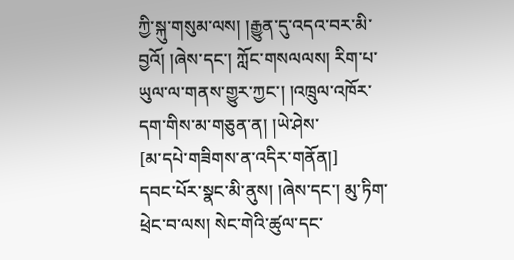ཀྱི་སྐུ་གསུམ་ལས། །རྒྱུན་དུ་འདའ་བར་མི་བྱའོ། །ཞེས་དང་། ཀློང་གསལལས། རིག་པ་ཡུལ་ལ་གནས་གྱུར་ཀྱང་། །འཁྲུལ་འཁོར་དག་གིས་མ་གཅུན་ན། །ཡེ་ཤེས་
[མ་དཔེ་གཟིགས་ན་འདིར་གནོན།]
དབང་པོར་སྣང་མི་ནུས། །ཞེས་དང་། མུ་ཏིག་ཕྲེང་བ་ལས། སེང་གེའི་ཚུལ་དང་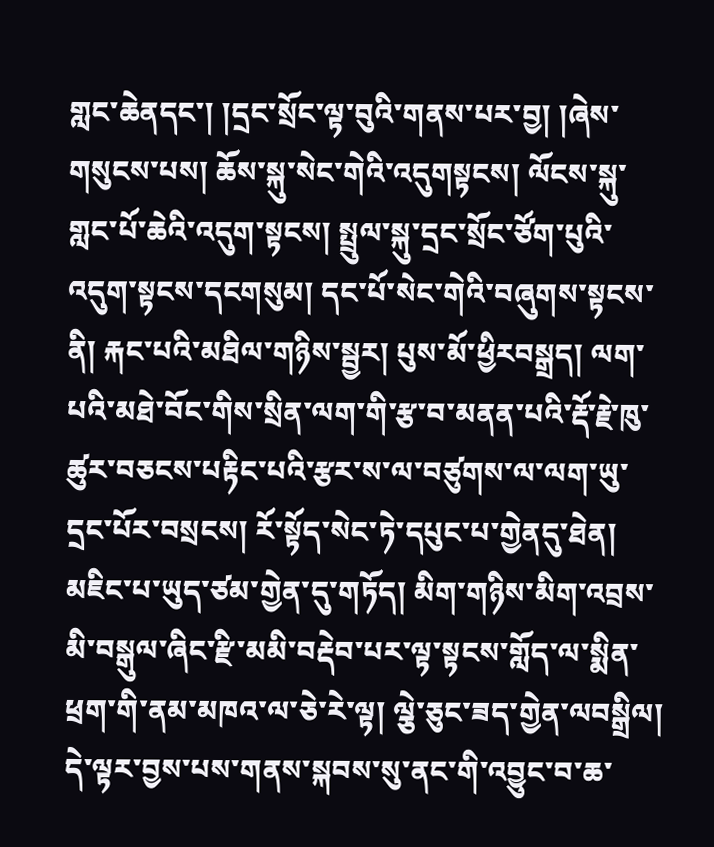གླང་ཆེནདང་། །དྲང་སྲོང་ལྟ་བུའི་གནས་པར་བྱ། །ཞེས་གསུངས་པས། ཆོས་སྐུ་སེང་གེའི་འདུགསྟངས། ལོངས་སྐུ་གླང་པོ་ཆེའི་འདུག་སྟངས། སྤྲུལ་སྐུ་དྲང་སྲོང་ཙོག་པུའི་འདུག་སྟངས་དངགསུམ། དང་པོ་སེང་གེའི་བཞུགས་སྟངས་ནི། རྐང་པའི་མཐིལ་གཉིས་སྦྱར། པུས་མོ་ཕྱིརབསྒྲད། ལག་པའི་མཐེ་བོང་གིས་སྲིན་ལག་གི་རྩ་བ་མནན་པའི་རྡོ་རྗེ་ཁུ་ཚུར་བཅངས་པརྟིང་པའི་རྩར་ས་ལ་བཙུགས་ལ་ལག་ཡུ་དྲང་པོར་བསྲངས། རོ་སྟོད་སེང་ཏེ་དཔུང་པ་གྱེནདུ་ཐེན། མཇིང་པ་ཡུད་ཙམ་གྱེན་དུ་གཏོད། མིག་གཉིས་མིག་འབྲས་མི་བསྒུལ་ཞིང་རྫི་མམི་བརྡེབ་པར་ལྟ་སྟངས་གློད་ལ་སྨིན་ཕྲག་གི་ནམ་མཁའ་ལ་ཅེ་རེ་ལྟ། ལྕེ་ཅུང་ཟད་གྱེན་ལབསྒྲིལ། དེ་ལྟར་བྱས་པས་གནས་སྐབས་སུ་ནང་གི་འབྱུང་བ་ཆ་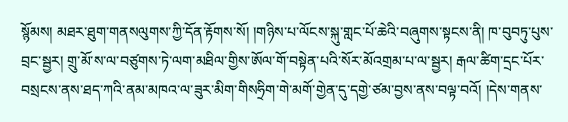སྙོམས། མཐར་ཐུག་གནསལུགས་ཀྱི་དོན་རྟོགས་སོ། །གཉིས་པ་ལོངས་སྐུ་གླང་པོ་ཆེའི་བཞུགས་སྟངས་ནི། ཁ་བུབཏུ་པུས་བྲང་སྦྱར། གྲུ་མོ་ས་ལ་བཙུགས་ཏེ་ལག་མཐིལ་གྱིས་ཨོལ་གོ་བསྟེན་པའི་སོར་མོའགྲམ་པ་ལ་སྦྱར། རྒལ་ཚིག་དྲང་པོར་བསྲངས་ནས་ཐད་ཀའི་ནམ་མཁའ་ལ་ཟུར་མིག་གིསཧྲིག་གེ་མགོ་གྱེན་དུ་དགྱེ་ཙམ་བྱས་ནས་བལྟ་བའོ། །དེས་གནས་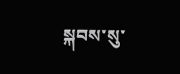སྐབས་སུ་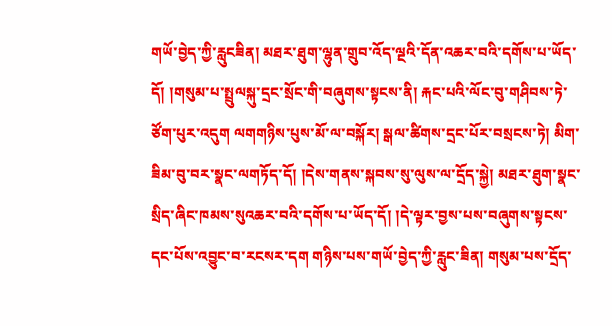གཡོ་བྱེད་ཀྱི་རླུངཟིན། མཐར་ཐུག་ལྷུན་གྲུབ་འོད་ལྔའི་དོན་འཆར་བའི་དགོས་པ་ཡོད་དོ། །གསུམ་པ་སྤྲུལསྐུ་དྲང་སྲོང་གི་བཞུགས་སྟངས་ནི། རྐང་པའི་ལོང་བུ་གཤིབས་ཏེ་ཙོག་པུར་འདུག ལགགཉིས་པུས་མོ་ལ་བསྐོར། སྒལ་ཚིགས་དྲང་པོར་བསྲངས་ཏེ། མིག་ཟིམ་བུ་བར་སྣང་ལགཏོད་དོ། །དེས་གནས་སྐབས་སུ་ལུས་ལ་དྲོད་སྐྱེ། མཐར་ཐུག་སྣང་སྲིད་ཞིང་ཁམས་སུའཆར་བའི་དགོས་པ་ཡོད་དོ། །དེ་ལྟར་བྱས་པས་བཞུགས་སྟངས་དང་པོས་འབྱུང་བ་རངསར་དག གཉིས་པས་གཡོ་བྱེད་ཀྱི་རླུང་ཟིན། གསུམ་པས་དྲོད་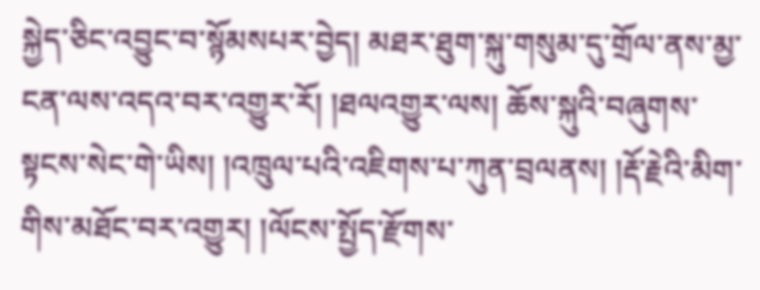སྐྱེད་ཅིང་འབྱུང་བ་སྙོམསཔར་བྱེད། མཐར་ཐུག་སྐུ་གསུམ་དུ་གྲོལ་ནས་མྱ་ངན་ལས་འདའ་བར་འགྱུར་རོ། །ཐལའགྱུར་ལས། ཆོས་སྐུའི་བཞུགས་སྟངས་སེང་གེ་ཡིས། །འཁྲུལ་པའི་འཇིགས་པ་ཀུན་བྲལནས། །རྡོ་རྗེའི་མིག་གིས་མཐོང་བར་འགྱུར། །ལོངས་སྤྱོད་རྫོགས་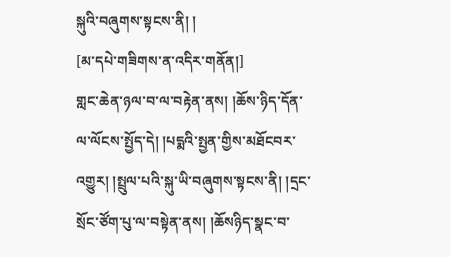སྐུའི་བཞུགས་སྟངས་ནི། །
[མ་དཔེ་གཟིགས་ན་འདིར་གནོན།]
གླང་ཆེན་ཉལ་བ་ལ་བརྟེན་ནས། །ཆོས་ཉིད་དོན་ལ་ལོངས་སྤྱོད་དེ། །པདྨའི་སྤྱན་གྱིས་མཐོངབར་འགྱུར། །སྤྲུལ་པའི་སྐུ་ཡི་བཞུགས་སྟངས་ནི། །དྲང་སྲོང་ཙོག་པུ་ལ་བསྟེན་ནས། །ཆོསཉིད་སྣང་བ་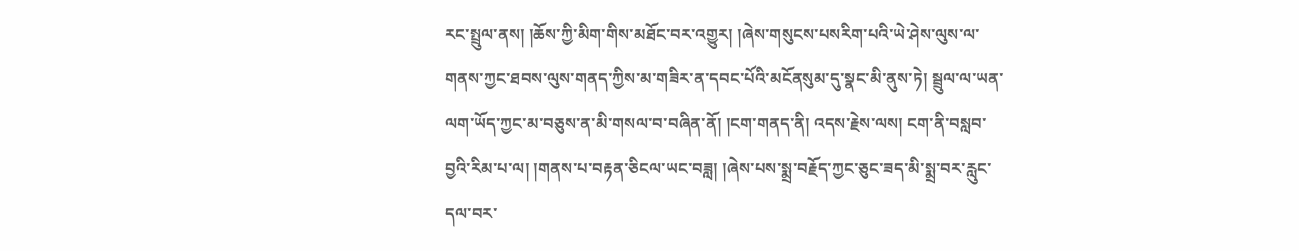རང་སྤྲུལ་ནས། །ཆོས་ཀྱི་མིག་གིས་མཐོང་བར་འགྱུར། །ཞེས་གསུངས་པསརིག་པའི་ཡེ་ཤེས་ལུས་ལ་གནས་ཀྱང་ཐབས་ལུས་གནད་ཀྱིས་མ་གཟིར་ན་དབང་པོའི་མངོནསུམ་དུ་སྣང་མི་ནུས་ཏེ། སྦྲུལ་ལ་ཡན་ལག་ཡོད་ཀྱང་མ་བཅུས་ན་མི་གསལ་བ་བཞིན་ནོ། །ངག་གནད་ནི། འདས་རྗེས་ལས། ངག་ནི་བསླབ་བྱའི་རིམ་པ་ལ། །གནས་པ་བརྟན་ཅིངལ་ཡང་བཟླ། །ཞེས་པས་སྨྲ་བརྗོད་ཀྱང་ཅུང་ཟད་མི་སྨྲ་བར་རླུང་དལ་བར་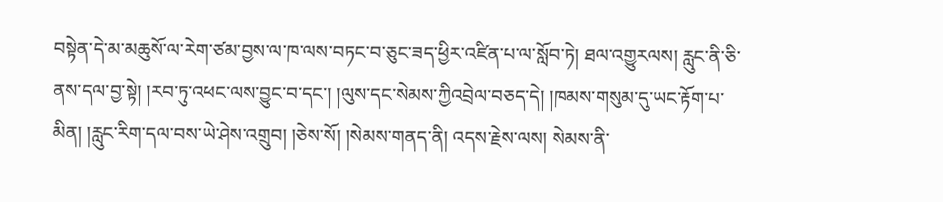བསྟེན་དེ་མ་མཆུསོ་ལ་རེག་ཙམ་བྱས་ལ་ཁ་ལས་བཏང་བ་ཅུང་ཟད་ཕྱིར་འཛིན་པ་ལ་སློབ་ཏེ། ཐལ་འགྱུརལས། རླུང་ནི་ཅི་ནས་དལ་བྱ་སྟེ། །རབ་ཏུ་འཕང་ལས་བྱུང་བ་དང་། །ལུས་དང་སེམས་ཀྱིའབྲེལ་བཅད་དེ། །ཁམས་གསུམ་དུ་ཡང་རྟོག་པ་མིན། །རླུང་རིག་དལ་བས་ཡེ་ཤེས་འགྲུབ། །ཅེས་སོ། །སེམས་གནད་ནི། འདས་རྗེས་ལས། སེམས་ནི་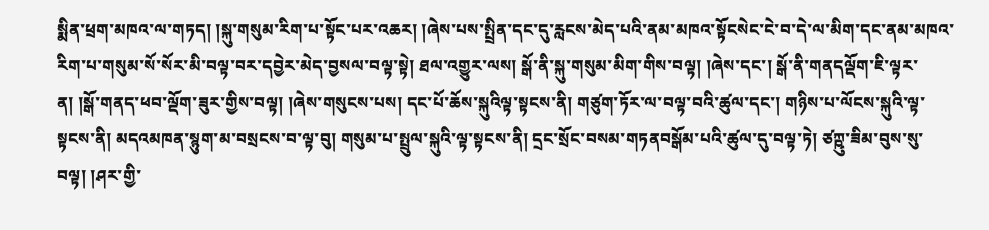སྨིན་ཕྲག་མཁའ་ལ་གཏད། །སྐུ་གསུམ་རིག་པ་སྟོང་པར་འཆར། །ཞེས་པས་སྤྲིན་དང་དུ་རླངས་མེད་པའི་ནམ་མཁའ་སྟོངསེང་ངེ་བ་དེ་ལ་མིག་དང་ནམ་མཁའ་རིག་པ་གསུམ་སོ་སོར་མི་བལྟ་བར་དབྱེར་མེད་བྱསལ་བལྟ་སྟེ། ཐལ་འགྱུར་ལས། སྒོ་ནི་སྐུ་གསུམ་མིག་གིས་བལྟ། །ཞེས་དང་། སྒོ་ནི་གནདལྡོག་ཇི་ལྟར་ན། །སྒོ་གནད་ཕབ་ལྡོག་ཟུར་གྱིས་བལྟ། །ཞེས་གསུངས་པས། དང་པོ་ཆོས་སྐུའིལྟ་སྟངས་ནི། གཙུག་ཏོར་ལ་བལྟ་བའི་ཚུལ་དང་། གཉིས་པ་ལོངས་སྐུའི་ལྟ་སྟངས་ནི། མདའམཁན་སྙུག་མ་བསྲངས་བ་ལྟ་བུ། གསུམ་པ་སྤྲུལ་སྐུའི་ལྟ་སྟངས་ནི། དྲང་སྲོང་བསམ་གཏནབསྒོམ་པའི་ཚུལ་དུ་བལྟ་ཏེ། ཙཀྵུ་ཟིམ་བུས་སུ་བལྟ། །ཤར་གྱི་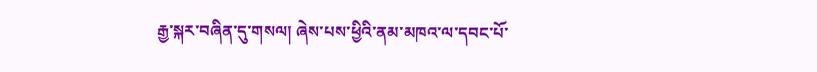རྒྱ་སྐར་བཞིན་དུ་གསལ། ཞེས་པས་ཕྱིའི་ནམ་མཁའ་ལ་དབང་པོ་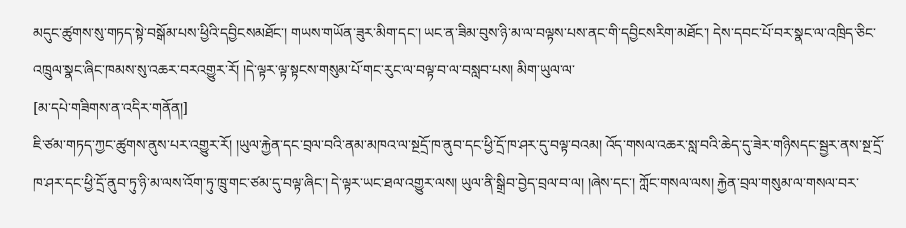མདུང་ཚུགས་སུ་གཏད་སྟེ་བསྒོམ་པས་ཕྱིའི་དབྱིངསམཐོང་། གཡས་གཡོན་ཟུར་མིག་དང་། ཡང་ན་ཟིམ་བུས་ཉི་མ་ལ་བལྟས་པས་ནང་གི་དབྱིངསརིག་མཐོང་། དེས་དབང་པོ་བར་སྣང་ལ་འཁྲིད་ཅིང་འཁྲུལ་སྣང་ཞིང་ཁམས་སུ་འཆར་བརའགྱུར་རོ། །དེ་ལྟར་ལྟ་སྟངས་གསུམ་པོ་གང་རུང་ལ་བལྟ་བ་ལ་བསླབ་པས། མིག་ཡུལ་ལ་
[མ་དཔེ་གཟིགས་ན་འདིར་གནོན།]
ཇི་ཙམ་གཏད་ཀྱང་ཚུགས་ནུས་པར་འགྱུར་རོ། །ཡུལ་རྐྱེན་དང་བྲལ་བའི་ནམ་མཁའ་ལ་སྔདྲོ་ཁ་ནུབ་དང་ཕྱི་དྲོ་ཁ་ཤར་དུ་བལྟ་བའམ། འོད་གསལ་འཆར་སླ་བའི་ཆེད་དུ་ཟེར་གཉིསདང་སྦྱར་ནས་སྔ་དྲོ་ཁ་ཤར་དང་ཕྱི་དྲོ་ནུབ་ཏུ་ཉི་མ་ལས་འོག་ཏུ་ཁྲུ་གང་ཙམ་དུ་བལྟ་ཞིང་། དེ་ལྟར་ཡང་ཐལ་འགྱུར་ལས། ཡུལ་ནི་སྒྲིབ་བྱེད་བྲལ་བ་ལ། །ཞེས་དང་། ཀློང་གསལ་ལས། རྐྱེན་བྲལ་གསུམ་ལ་གསལ་བར་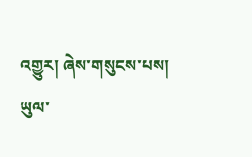འགྱུར། ཞེས་གསུངས་པས། ཡུལ་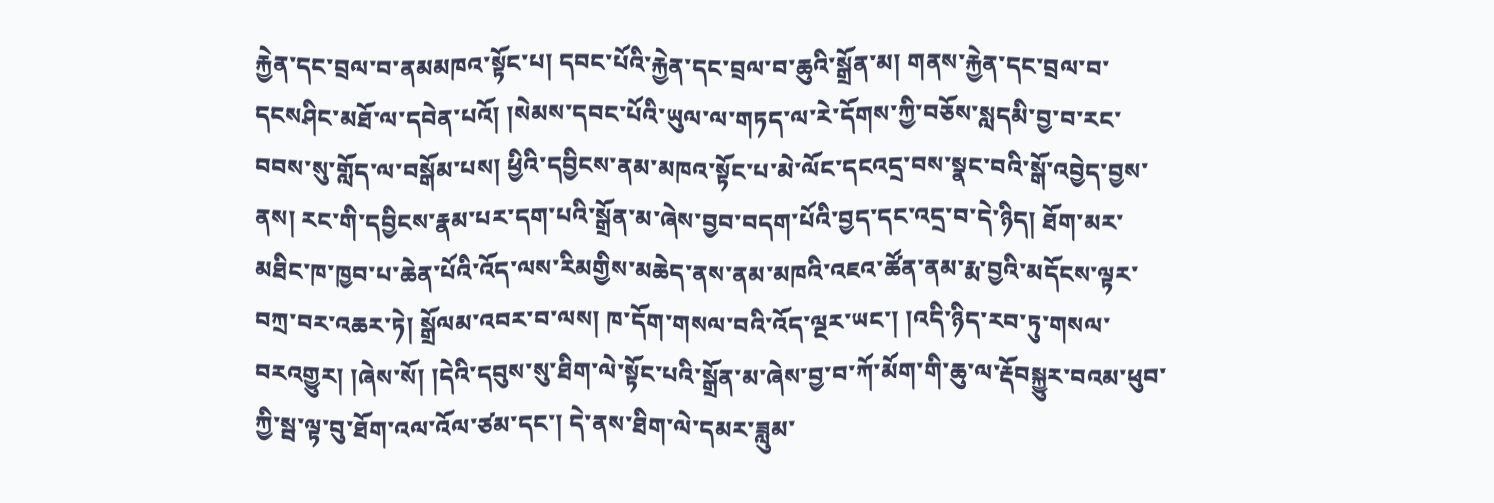རྐྱེན་དང་བྲལ་བ་ནམམཁའ་སྟོང་པ། དབང་པོའི་རྐྱེན་དང་བྲལ་བ་ཆུའི་སྒྲོན་མ། གནས་རྐྱེན་དང་བྲལ་བ་དངསཤིང་མཐོ་ལ་དབེན་པའོ། །སེམས་དབང་པོའི་ཡུལ་ལ་གཏད་ལ་རེ་དོགས་ཀྱི་བཅོས་སླདམི་བྱ་བ་རང་བབས་སུ་གློད་ལ་བསྒོམ་པས། ཕྱིའི་དབྱིངས་ནམ་མཁའ་སྟོང་པ་མེ་ལོང་དངའདྲ་བས་སྣང་བའི་སྒོ་འབྱེད་བྱས་ནས། རང་གི་དབྱིངས་རྣམ་པར་དག་པའི་སྒྲོན་མ་ཞེས་བྱབ་བདག་པོའི་བྱད་དང་འདྲ་བ་དེ་ཉིད། ཐོག་མར་མཐིང་ཁ་ཁྱབ་པ་ཆེན་པོའི་འོད་ལས་རིམགྱིས་མཆེད་ནས་ནམ་མཁའི་འཇའ་ཚོན་ནམ་རྨ་བྱའི་མདོངས་ལྟར་བཀྲ་བར་འཆར་ཏེ། སྒྲོལམ་འབར་བ་ལས། ཁ་དོག་གསལ་བའི་འོད་ལྔར་ཡང་། །འདི་ཉིད་རབ་ཏུ་གསལ་བརའགྱུར། །ཞེས་སོ། །དེའི་དབུས་སུ་ཐིག་ལེ་སྟོང་པའི་སྒྲོན་མ་ཞེས་བྱ་བ་ཀོ་མོག་གི་ཆུ་ལ་རྡོབསྐྱུར་བའམ་ཕུབ་ཀྱི་སྦ་ལྟ་བུ་ཐོག་འལ་འོལ་ཙམ་དང་། དེ་ནས་ཐིག་ལེ་དམར་ཟླུམ་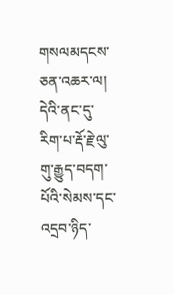གསལམདངས་ཅན་འཆར་ལ། དེའི་ནང་དུ་རིག་པ་རྡོ་རྗེ་ལུ་གུ་རྒྱུད་བདག་པོའི་སེམས་དང་འདྲབ་ཉིད་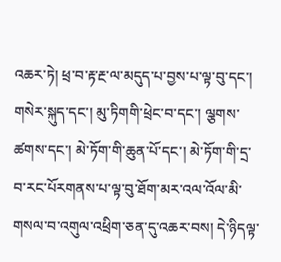འཆར་ཏེ། ཕྲ་བ་རྟ་རྔ་ལ་མདུད་པ་བྱས་པ་ལྟ་བུ་དང་། གསེར་སྐུད་དང་། མུ་ཏིགགི་ཕྲེང་བ་དང་། ལྕགས་ཚགས་དང་། མེ་ཏོག་གི་ཆུན་པོ་དང་། མེ་ཏོག་གི་དྲ་བ་རང་པོརགནས་པ་ལྟ་བུ་ཐོག་མར་འལ་འོལ་མི་གསལ་བ་འགུལ་འཕྲིག་ཅན་དུ་འཆར་བས། དེ་ཉིདལྟ་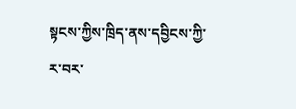སྟངས་ཀྱིས་ཁྲིད་ནས་དབྱིངས་ཀྱི་ར་བར་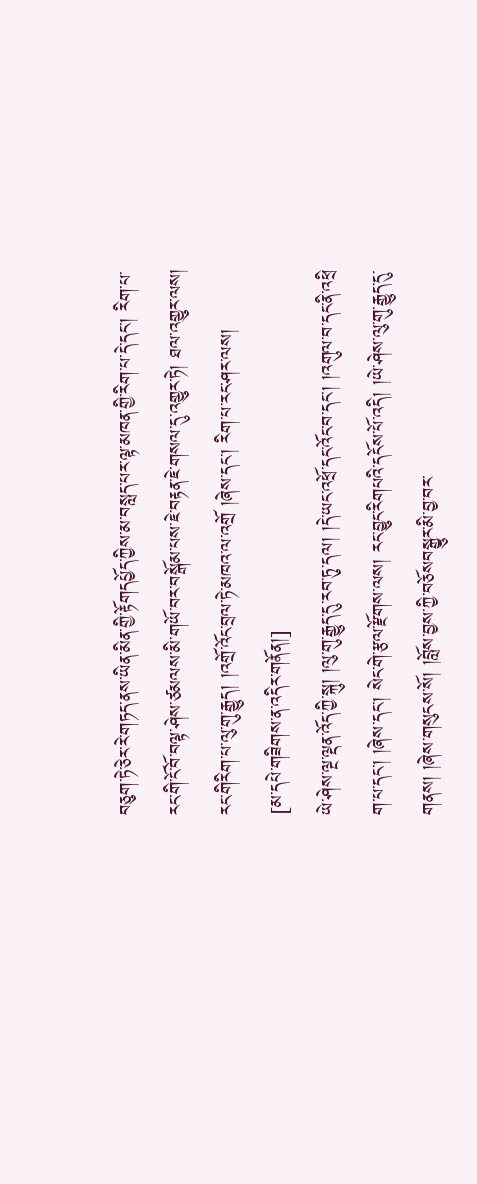བཅུག་ཏེ་ཅེར་རེ་གཏད་ནས་ཡིན་མིན་གྱི་རྟོགདཔྱོད་ཀྱིས་མ་བསླད་པར་ལྟ་མཁན་གྱི་རིག་པ་དེ་དང་། རིག་པ་རང་གི་ངོ་བོ་བལྟ་ཤེས་ཙམལས་མི་གཡོ་བར་བསྒོམ་པས་ཇེ་བརྟན་ཇེ་གསལ་དུ་འགྱུར་ཏེ། ཐལ་འགྱུར་ལས། རང་གིརིག་པ་ལུ་གུ་རྒྱུད། །འགྲོ་འོང་བྲལ་ཏེ་མཁའ་ལ་འགྲོ །ཞེས་དང་། རིག་པ་རང་ཤར་ལས།
[མ་དཔེ་གཟིགས་ན་འདིར་གནོན།]
ཡེ་ཤེས་ལྔ་ལྡན་འོད་ཀྱི་སྐུ། །ལུ་གུ་རྒྱུད་དུ་རབ་ཏུ་དལ། །དེ་ཡང་འཕྲོ་དང་འོང་བ་དང་། །འགུལ་བ་དང་ནི་འཕྲི ག་པ་དང་། །ཞེས་དང་། སེང་གེ་རྩལ་རྫོགས་ལས། རང་བྱུང་རིགཔའི་དངོས་པོ་འདི། །ཡེ་ཤེས་ལུ་གུ་རྒྱུད་དུ་གནས། །ཞེས་གསུངས་སོ། །བློས་བྱས་ཀྱི་བཅོསབསྒྱུར་མི་བྱ་བར་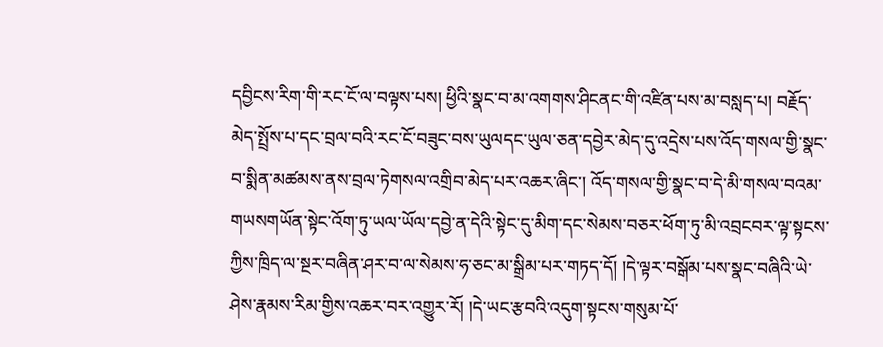དབྱིངས་རིག་གི་རང་ངོ་ལ་བལྟས་པས། ཕྱིའི་སྣང་བ་མ་འགགས་ཤིངནང་གི་འཛིན་པས་མ་བསླད་པ། བརྗོད་མེད་སྤྲོས་པ་དང་བྲལ་བའི་རང་ངོ་བཟུང་བས་ཡུལདང་ཡུལ་ཅན་དབྱེར་མེད་དུ་འདྲེས་པས་འོད་གསལ་གྱི་སྣང་བ་སྨིན་མཚམས་ནས་བྲལ་ཏེགསལ་འགྲིབ་མེད་པར་འཆར་ཞིང་། འོད་གསལ་གྱི་སྣང་བ་དེ་མི་གསལ་བའམ་གཡསགཡོན་སྟེང་འོག་ཏུ་ཡལ་ཡོལ་དབྱེ་ན་དེའི་སྟེང་དུ་མིག་དང་སེམས་བཅར་ཕོག་ཏུ་མི་འབྲངབར་ལྟ་སྟངས་ཀྱིས་ཁྲིད་ལ་སྔར་བཞིན་ཤར་བ་ལ་སེམས་ཧ་ཅང་མ་སྒྲིམ་པར་གཏད་དོ། །དེ་ལྟར་བསྒོམ་པས་སྣང་བཞིའི་ཡེ་ཤེས་རྣམས་རིམ་གྱིས་འཆར་བར་འགྱུར་རོ། །དེ་ཡང་རྩབའི་འདུག་སྟངས་གསུམ་པོ་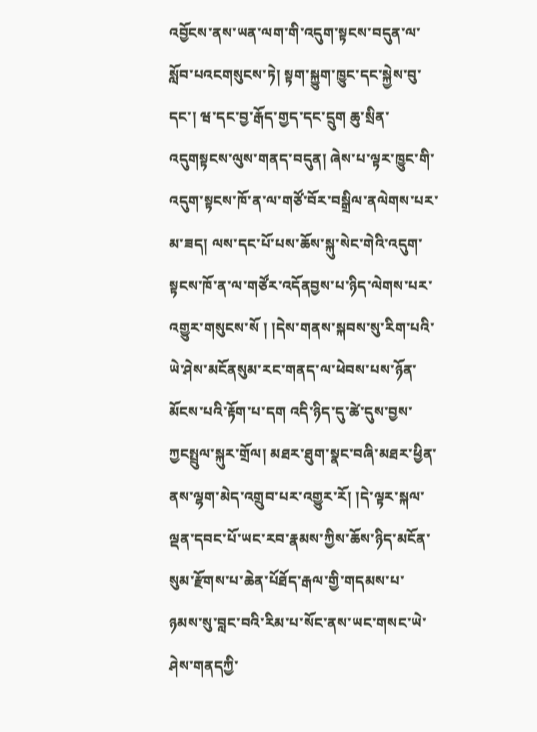འབྱོངས་ནས་ཡན་ལག་གི་འདུག་སྟངས་བདུན་ལ་སློབ་པའངགསུངས་ཏེ། སྟག་སྐྱུག་ཁྱུང་དང་སྐྱེས་བུ་དང་། ཝ་དང་བྱ་རྒོད་གྱད་དང་དྲུག ཆུ་སྲིན་འདུགསྟངས་ལུས་གནད་བདུན། ཞེས་པ་ལྟར་ཁྱུང་གི་འདུག་སྟངས་ཁོ་ན་ལ་གཙོ་བོར་བསྒྲིལ་ནལེགས་པར་མ་ཟད། ལས་དང་པོ་པས་ཆོས་སྐུ་སེང་གེའི་འདུག་སྟངས་ཁོ་ན་ལ་གཙོར་འདོནབྱས་པ་ཉིད་ལེགས་པར་འགྱུར་གསུངས་སོ ། །དེས་གནས་སྐབས་སུ་རིག་པའི་ཡེ་ཤེས་མངོནསུམ་རང་གནད་ལ་ཕེབས་པས་ཉོན་མོངས་པའི་རྟོག་པ་དག འདི་ཉིད་དུ་ཚེ་དུས་བྱས་ཀྱངསྤྲུལ་སྐུར་གྲོལ། མཐར་ཐུག་སྣང་བཞི་མཐར་ཕྱིན་ནས་ལྷག་མེད་འགྲུབ་པར་འགྱུར་རོ། །དེ་ལྟར་སྐལ་ལྡན་དབང་པོ་ཡང་རབ་རྣམས་ཀྱིས་ཆོས་ཉིད་མངོན་སུམ་རྫོགས་པ་ཆེན་པོཐོད་རྒལ་གྱི་གདམས་པ་ཉམས་སུ་བླང་བའི་རིམ་པ་སོང་ནས་ཡང་གསང་ཡེ་ཤེས་གནདཀྱི་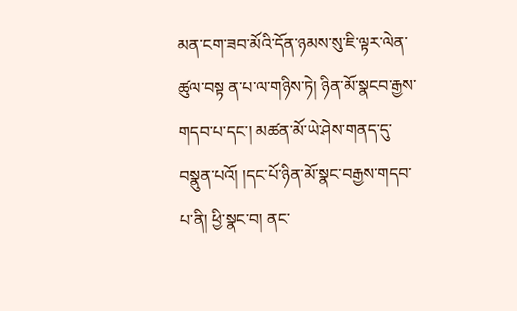མན་ངག་ཟབ་མོའི་དོན་ཉམས་སུ་ཇི་ལྟར་ལེན་ཚུལ་བསྟ ན་པ་ལ་གཉིས་ཏེ། ཉིན་མོ་སྣངབ་རྒྱས་གདབ་པ་དང་། མཚན་མོ་ཡེ་ཤེས་གནད་དུ་བསྣུན་པའོ། །དང་པོ་ཉིན་མོ་སྣང་བརྒྱས་གདབ་པ་ནི། ཕྱི་སྣང་བ། ནང་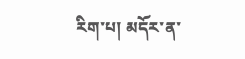རིག་པ། མདོར་ན་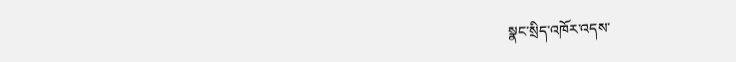སྣང་སྲིད་འཁོར་འདས་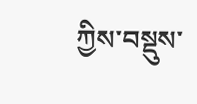ཀྱིས་བསྡུས་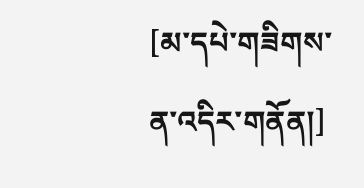[མ་དཔེ་གཟིགས་ན་འདིར་གནོན།]